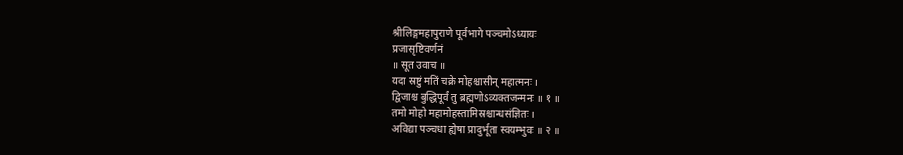श्रीलिङ्गमहापुराणे पूर्वभागे पञ्चमोऽध्यायः
प्रजासृष्टिवर्णनं
॥ सूत उवाच ॥
यदा स्रष्टुं मतिं चक्रे मोहश्चासीन् महात्मनः ।
द्विजाश्च बुद्धिपूर्वं तु ब्रह्मणोऽव्यक्तजन्मनः ॥ १ ॥
तमो मोहो महामोहस्तामिस्रश्चान्धसंज्ञितः ।
अविद्या पञ्चधा ह्येषा प्रादुर्भूता स्वयम्भुवः ॥ २ ॥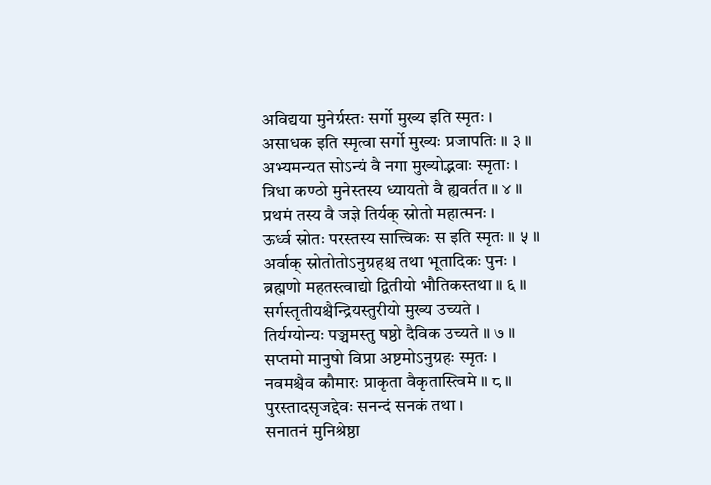अविद्यया मुनेर्ग्रस्तः सर्गो मुख्य इति स्मृतः ।
असाधक इति स्मृत्वा सर्गो मुख्यः प्रजापतिः ॥ ३ ॥
अभ्यमन्यत सोऽन्यं वै नगा मुख्योद्भवाः स्मृताः ।
त्रिधा कण्ठो मुनेस्तस्य ध्यायतो वै ह्यवर्तत ॥ ४ ॥
प्रथमं तस्य वै जज्ञे तिर्यक् स्रोतो महात्मनः ।
ऊर्ध्व स्रोतः परस्तस्य सात्त्विकः स इति स्मृतः ॥ ५ ॥
अर्वाक् स्रोतोतोऽनुग्रहश्च तथा भूतादिकः पुनः ।
ब्रह्मणो महतस्त्वाद्यो द्वितीयो भौतिकस्तथा ॥ ६ ॥
सर्गस्तृतीयश्चैन्द्रियस्तुरीयो मुख्य उच्यते ।
तिर्यग्योन्यः पञ्चमस्तु षष्ठो दैविक उच्यते ॥ ७ ॥
सप्तमो मानुषो विप्रा अष्टमोऽनुग्रहः स्मृतः ।
नवमश्चैव कौमारः प्राकृता वैकृतास्त्विमे ॥ ८ ॥
पुरस्तादसृजद्देवः सनन्दं सनकं तथा ।
सनातनं मुनिश्रेष्ठा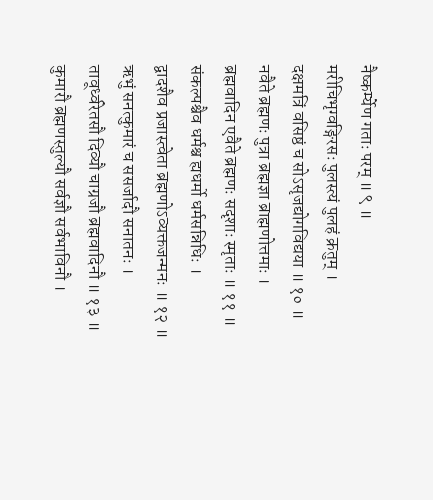नैष्कर्म्येण गताः परम् ॥ ९ ॥
मरीचिभृग्वङ्गिरसः पुलस्त्यं पुलहं क्रतुम् ।
दक्षमत्रिं वसिष्ठं च सोऽसृजद्योगविद्यया ॥ १० ॥
नवैते ब्रह्मणः पुत्रा ब्रह्मज्ञा ब्राह्मणोत्तमाः ।
ब्रह्मवादिन एवैते ब्रह्मणः सदृशाः स्मृताः ॥ ११ ॥
संकल्पश्चैव धर्मश्च ह्यधर्मो धर्मसन्निधिः ।
द्वादशैव प्रजास्त्वेता ब्रह्मणोऽव्यक्तजन्मनः ॥ १२ ॥
ऋभुं सनत्कुमारं च ससर्जादौ सनातनः ।
तावूर्ध्वरेतसौ दिव्यौ चाग्रजौ ब्रह्मवादिनौ ॥ १३ ॥
कुमारौ ब्रह्मणस्तुल्यौ सर्वज्ञौ सर्वभाविनौ ।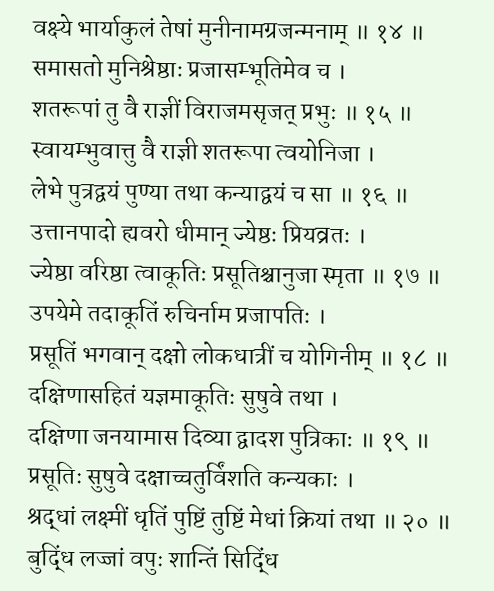वक्ष्ये भार्याकुलं तेषां मुनीनामग्रजन्मनाम् ॥ १४ ॥
समासतो मुनिश्रेष्ठाः प्रजासम्भूतिमेव च ।
शतरूपां तु वै राज्ञीं विराजमसृजत् प्रभुः ॥ १५ ॥
स्वायम्भुवात्तु वै राज्ञी शतरूपा त्वयोनिजा ।
लेभे पुत्रद्वयं पुण्या तथा कन्याद्वयं च सा ॥ १६ ॥
उत्तानपादो ह्यवरो धीमान् ज्येष्ठः प्रियव्रतः ।
ज्येष्ठा वरिष्ठा त्वाकूतिः प्रसूतिश्चानुजा स्मृता ॥ १७ ॥
उपयेमे तदाकूतिं रुचिर्नाम प्रजापतिः ।
प्रसूतिं भगवान् दक्षो लोकधात्रीं च योगिनीम् ॥ १८ ॥
दक्षिणासहितं यज्ञमाकूतिः सुषुवे तथा ।
दक्षिणा जनयामास दिव्या द्वादश पुत्रिकाः ॥ १९ ॥
प्रसूतिः सुषुवे दक्षाच्चतुर्विंशति कन्यकाः ।
श्रद्धां लक्ष्मीं धृतिं पुष्टिं तुष्टिं मेधां क्रियां तथा ॥ २० ॥
बुद्धिं लज्जां वपुः शान्तिं सिद्धिं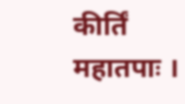कीर्तिं महातपाः ।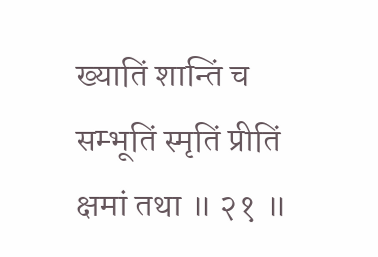ख्यातिं शान्तिं च सम्भूतिं स्मृतिं प्रीतिं क्षमां तथा ॥ २१ ॥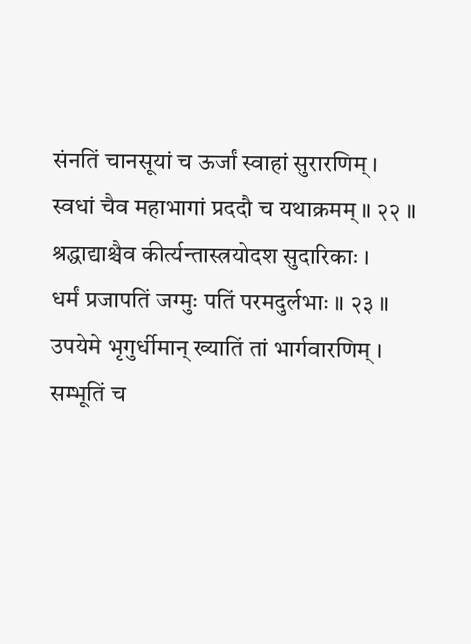संनतिं चानसूयां च ऊर्जां स्वाहां सुरारणिम् ।
स्वधां चैव महाभागां प्रददौ च यथाक्रमम् ॥ २२ ॥
श्रद्धाद्याश्चैव कीर्त्यन्तास्त्रयोदश सुदारिकाः ।
धर्मं प्रजापतिं जग्मुः पतिं परमदुर्लभाः ॥ २३ ॥
उपयेमे भृगुर्धीमान् ख्यातिं तां भार्गवारणिम् ।
सम्भूतिं च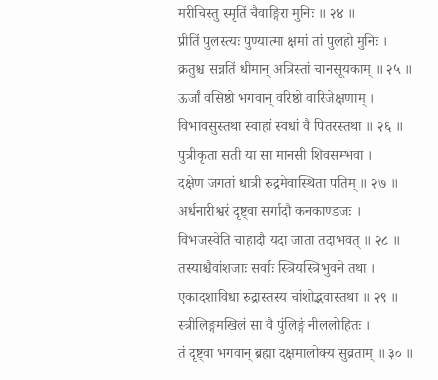मरीचिस्तु स्मृतिं चैवाङ्गिरा मुनिः ॥ २४ ॥
प्रीतिं पुलस्त्यः पुण्यात्मा क्षमां तां पुलहो मुनिः ।
क्रतुश्च सन्नतिं धीमान् अत्रिस्तां चानसूयकाम् ॥ २५ ॥
ऊर्जां वसिष्ठो भगवान् वरिष्ठो वारिजेक्षणाम् ।
विभावसुस्तथा स्वाहां स्वधां वै पितरस्तथा ॥ २६ ॥
पुत्रीकृता सती या सा मानसी शिवसम्भवा ।
दक्षेण जगतां धात्री रुद्रमेवास्थिता पतिम् ॥ २७ ॥
अर्धनारीश्वरं दृष्ट्वा सर्गादौ कनकाण्डजः ।
विभजस्वेति चाहादौ यदा जाता तदाभवत् ॥ २८ ॥
तस्याश्चैवांशजाः सर्वाः स्त्रियस्त्रिभुवने तथा ।
एकादशाविधा रुद्रास्तस्य चांशोद्भवास्तथा ॥ २९ ॥
स्त्रीलिङ्गमखिलं सा वै पुंलिङ्गं नीललोहितः ।
तं दृष्ट्वा भगवान् ब्रह्मा दक्षमालोक्य सुव्रताम् ॥ ३० ॥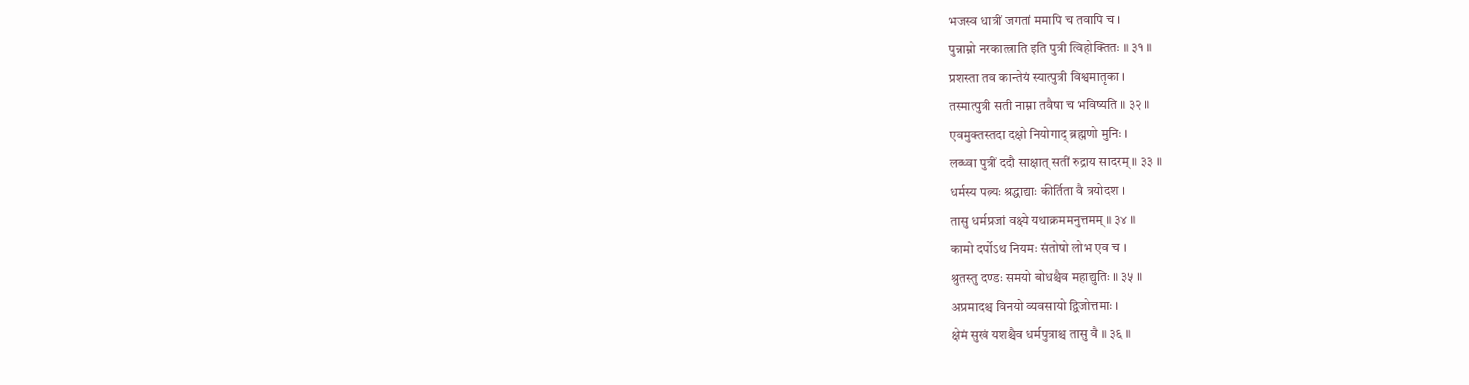भजस्व धात्रीं जगतां ममापि च तवापि च ।
पुन्नाम्नो नरकात्त्राति इति पुत्री त्विहोक्तितः ॥ ३१ ॥
प्रशस्ता तव कान्तेयं स्यात्पुत्री विश्वमातृका ।
तस्मात्पुत्री सती नाम्ना तवैषा च भविष्यति ॥ ३२ ॥
एवमुक्तस्तदा दक्षो नियोगाद् ब्रह्मणो मुनिः ।
लब्ध्वा पुत्रीं ददौ साक्षात् सतीं रुद्राय सादरम् ॥ ३३ ॥
धर्मस्य पत्न्यः श्रद्धाद्याः कीर्तिता वै त्रयोदश ।
तासु धर्मप्रजां वक्ष्ये यथाक्रममनुत्तमम् ॥ ३४ ॥
कामो दर्पोऽथ नियमः संतोषो लोभ एव च ।
श्रुतस्तु दण्डः समयो बोधश्चैव महाद्युतिः ॥ ३५ ॥
अप्रमादश्च विनयो व्यवसायो द्विजोत्तमाः ।
क्षेमं सुखं यशश्चैव धर्मपुत्राश्च तासु वै ॥ ३६ ॥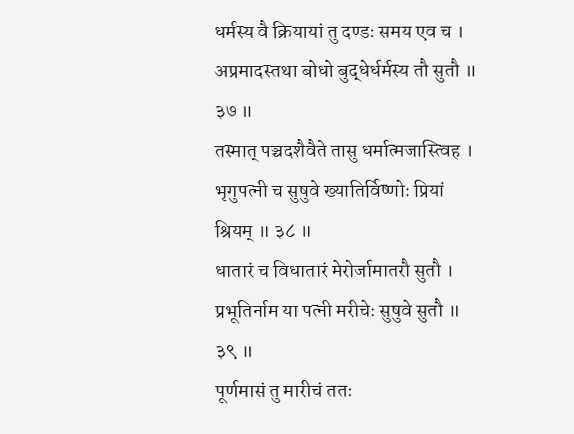धर्मस्य वै क्रियायां तु दण्डः समय एव च ।
अप्रमादस्तथा बोधो बुद्धेर्धर्मस्य तौ सुतौ ॥ ३७ ॥
तस्मात् पञ्चदशैवैते तासु धर्मात्मजास्त्विह ।
भृगुपत्नी च सुषुवे ख्यातिर्विष्णोः प्रियां श्रियम् ॥ ३८ ॥
धातारं च विधातारं मेरोर्जामातरौ सुतौ ।
प्रभूतिर्नाम या पत्नी मरीचेः सुषुवे सुतौ ॥ ३९ ॥
पूर्णमासं तु मारीचं ततः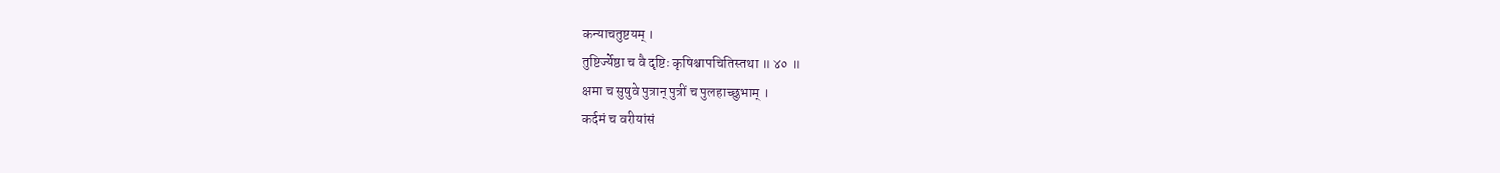कन्याचतुष्टयम् ।
तुष्टिर्ज्येष्ठा च वै दृष्टिः कृषिश्चापचितिस्तथा ॥ ४० ॥
क्षमा च सुषुवे पुत्रान् पुत्रीं च पुलहाच्छुभाम् ।
कर्दमं च वरीयांसं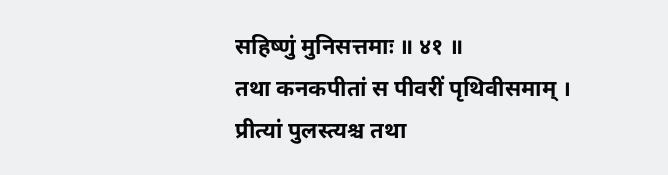सहिष्णुं मुनिसत्तमाः ॥ ४१ ॥
तथा कनकपीतां स पीवरीं पृथिवीसमाम् ।
प्रीत्यां पुलस्त्यश्च तथा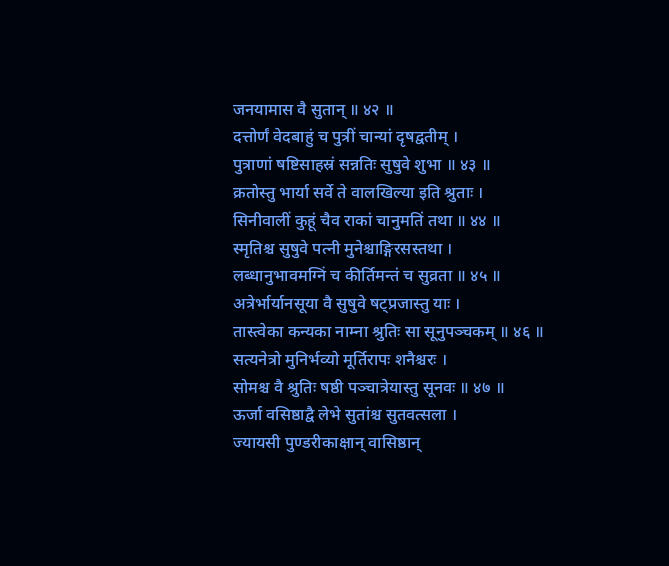जनयामास वै सुतान् ॥ ४२ ॥
दत्तोर्णं वेदबाहुं च पुत्रीं चान्यां दृषद्वतीम् ।
पुत्राणां षष्टिसाहस्रं सन्नतिः सुषुवे शुभा ॥ ४३ ॥
क्रतोस्तु भार्या सर्वे ते वालखिल्या इति श्रुताः ।
सिनीवालीं कुहूं चैव राकां चानुमतिं तथा ॥ ४४ ॥
स्मृतिश्च सुषुवे पत्नी मुनेश्चाङ्गिरसस्तथा ।
लब्धानुभावमग्निं च कीर्तिमन्तं च सुव्रता ॥ ४५ ॥
अत्रेर्भार्यानसूया वै सुषुवे षट्प्रजास्तु याः ।
तास्त्वेका कन्यका नाम्ना श्रुतिः सा सूनुपञ्चकम् ॥ ४६ ॥
सत्यनेत्रो मुनिर्भव्यो मूर्तिरापः शनैश्चरः ।
सोमश्च वै श्रुतिः षष्ठी पञ्चात्रेयास्तु सूनवः ॥ ४७ ॥
ऊर्जा वसिष्ठाद्वै लेभे सुतांश्च सुतवत्सला ।
ज्यायसी पुण्डरीकाक्षान् वासिष्ठान्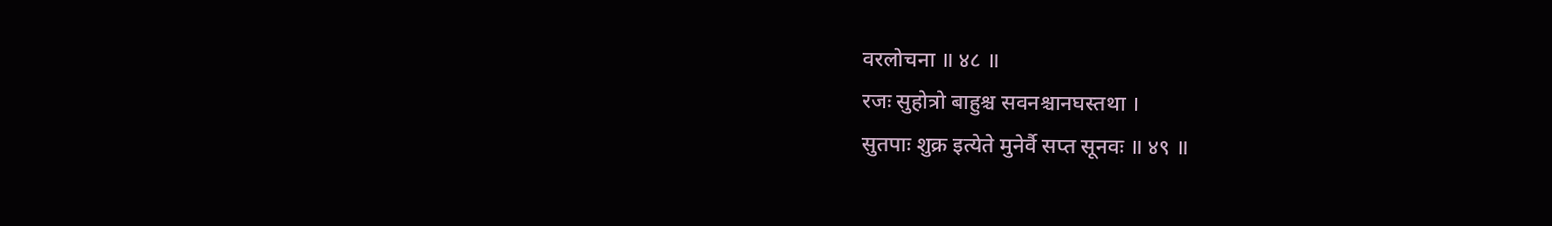वरलोचना ॥ ४८ ॥
रजः सुहोत्रो बाहुश्च सवनश्चानघस्तथा ।
सुतपाः शुक्र इत्येते मुनेर्वै सप्त सूनवः ॥ ४९ ॥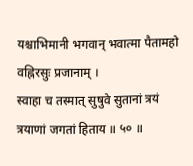यश्चाभिमानी भगवान् भवात्मा पैतामहो वह्निरसुः प्रजानाम् ।
स्वाहा च तस्मात् सुषुवे सुतानां त्रयं त्रयाणां जगतां हिताय ॥ ५० ॥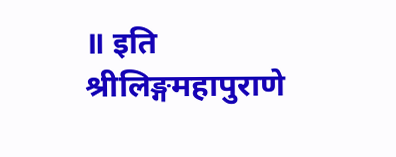॥ इति श्रीलिङ्गमहापुराणे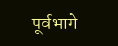पूर्वभागे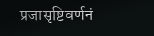प्रजासृष्टिवर्णनं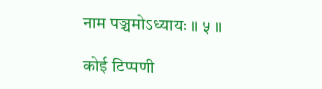नाम पञ्चमोऽध्यायः ॥ ५ ॥

कोई टिप्पणी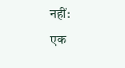नहीं:
एक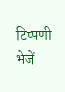टिप्पणी भेजें